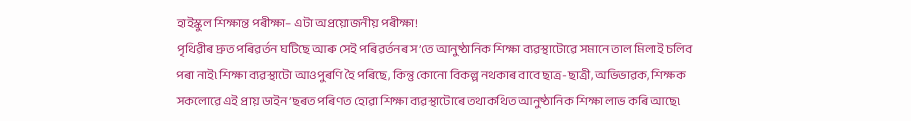হাইস্কুল শিক্ষান্ত পৰীক্ষা– এটা অপ্ৰয়োজনীয় পৰীক্ষা!
পৃথিৱীৰ দ্ৰুত পৰিৱৰ্তন ঘটিছে আৰু সেই পৰিৱৰ্তনৰ স’তে আনুষ্ঠানিক শিক্ষা ব্যৱস্থাটোৱে সমানে তাল মিলাই চলিব পৰা নাই৷ শিক্ষা ব্যৱস্থাটো আওপুৰণি হৈ পৰিছে, কিন্তু কোনো বিকল্প নথকাৰ বাবে ছাত্ৰ-ছাত্ৰী, অভিভাৱক, শিক্ষক সকলোৱে এই প্ৰায় ডাইন’ছৰত পৰিণত হোৱা শিক্ষা ব্যৱস্থাটোৰে তথাকথিত আনুষ্ঠানিক শিক্ষা লাভ কৰি আছে৷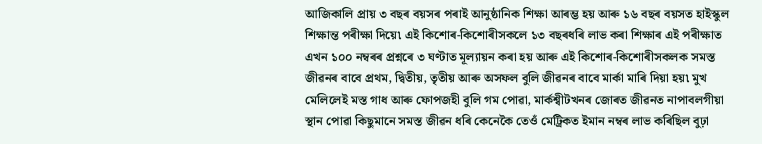আজিকালি প্ৰায় ৩ বছৰ বয়সৰ পৰাই আনুষ্ঠানিক শিক্ষা আৰম্ভ হয় আৰু ১৬ বছৰ বয়সত হাইস্কুল শিক্ষান্ত পৰীক্ষা দিয়ে৷ এই কিশোৰ-কিশোৰীসকলে ১৩ বছৰধৰি লাভ কৰা শিক্ষাৰ এই পৰীক্ষাত এখন ১০০ নম্বৰৰ প্ৰশ্নৰে ৩ ঘণ্টাত মূল্যায়ন কৰা হয় আৰু এই কিশোৰ-কিশোৰীসকলক সমস্ত জীৱনৰ বাবে প্ৰথম, দ্বিতীয়, তৃতীয় আৰু অসফল বুলি জীৱনৰ বাবে মাৰ্কা মাৰি দিয়া হয়৷ মুখ মেলিলেই মস্ত গাধ আৰু ফোপজহী বুলি গম পোৱা, মাৰ্কশ্বীটখনৰ জোৰত জীৱনত নাপাবলগীয়া স্থান পোৱা কিছুমানে সমস্ত জীৱন ধৰি কেনেকৈ তেওঁ মেট্ৰিকত ইমান নম্বৰ লাভ কৰিছিল বুঢ়া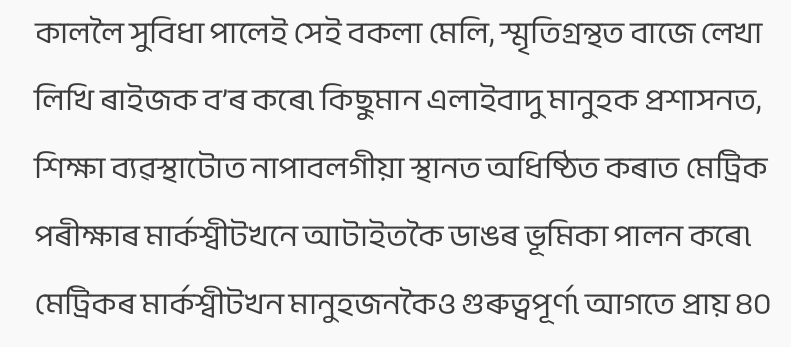কাললৈ সুবিধা পালেই সেই বকলা মেলি, স্মৃতিগ্ৰন্থত বাজে লেখা লিখি ৰাইজক ব’ৰ কৰে৷ কিছুমান এলাইবাদু মানুহক প্ৰশাসনত, শিক্ষা ব্যৱস্থাটোত নাপাবলগীয়া স্থানত অধিষ্ঠিত কৰাত মেট্ৰিক পৰীক্ষাৰ মাৰ্কশ্বীটখনে আটাইতকৈ ডাঙৰ ভূমিকা পালন কৰে৷ মেট্ৰিকৰ মাৰ্কশ্বীটখন মানুহজনকৈও গুৰুত্বপূৰ্ণ৷ আগতে প্ৰায় ৪০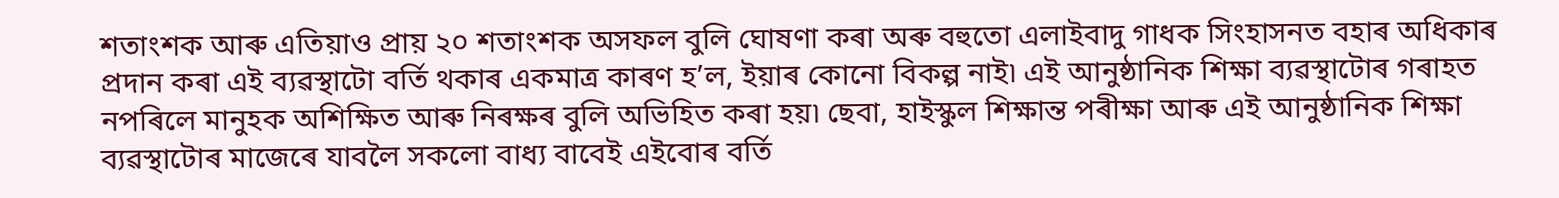শতাংশক আৰু এতিয়াও প্ৰায় ২০ শতাংশক অসফল বুলি ঘোষণা কৰা অৰু বহুতো এলাইবাদু গাধক সিংহাসনত বহাৰ অধিকাৰ প্ৰদান কৰা এই ব্যৱস্থাটো বৰ্তি থকাৰ একমাত্ৰ কাৰণ হ’ল, ইয়াৰ কোনো বিকল্প নাই৷ এই আনুষ্ঠানিক শিক্ষা ব্যৱস্থাটোৰ গৰাহত নপৰিলে মানুহক অশিক্ষিত আৰু নিৰক্ষৰ বুলি অভিহিত কৰা হয়৷ ছেবা, হাইস্কুল শিক্ষান্ত পৰীক্ষা আৰু এই আনুষ্ঠানিক শিক্ষা ব্যৱস্থাটোৰ মাজেৰে যাবলৈ সকলো বাধ্য বাবেই এইবোৰ বৰ্তি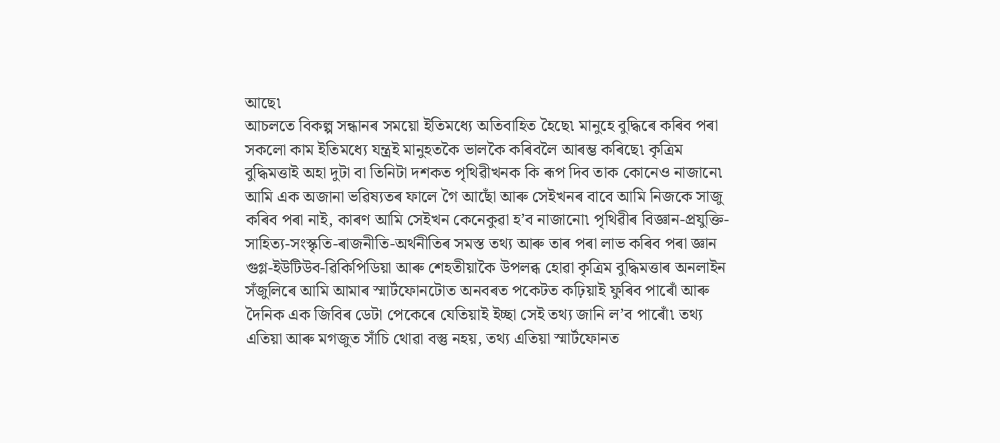আছে৷
আচলতে বিকল্প সন্ধানৰ সময়ো ইতিমধ্যে অতিবাহিত হৈছে৷ মানুহে বুদ্ধিৰে কৰিব পৰা সকলো কাম ইতিমধ্যে যন্ত্ৰই মানুহতকৈ ভালকৈ কৰিবলৈ আৰম্ভ কৰিছে৷ কৃত্ৰিম বুদ্ধিমত্তাই অহা দুটা বা তিনিটা দশকত পৃথিৱীখনক কি ৰূপ দিব তাক কোনেও নাজানে৷ আমি এক অজানা ভৱিষ্যতৰ ফালে গৈ আছোঁ আৰু সেইখনৰ বাবে আমি নিজকে সাজু কৰিব পৰা নাই, কাৰণ আমি সেইখন কেনেকুৱা হ’ব নাজানো৷ পৃথিৱীৰ বিজ্ঞান-প্ৰযুক্তি-সাহিত্য-সংস্কৃতি-ৰাজনীতি-অৰ্থনীতিৰ সমস্ত তথ্য আৰু তাৰ পৰা লাভ কৰিব পৰা জ্ঞান গুগ্ল-ইউটিউব-ৱিকিপিডিয়া আৰু শেহতীয়াকৈ উপলব্ধ হোৱা কৃত্ৰিম বুদ্ধিমত্তাৰ অনলাইন সঁজুলিৰে আমি আমাৰ স্মাৰ্টফোনটোত অনবৰত পকেটত কঢ়িয়াই ফুৰিব পাৰোঁ আৰু দৈনিক এক জিবিৰ ডেটা পেকেৰে যেতিয়াই ইচ্ছা সেই তথ্য জানি ল’ব পাৰোঁ৷ তথ্য এতিয়া আৰু মগজুত সাঁচি থোৱা বস্তু নহয়, তথ্য এতিয়া স্মাৰ্টফোনত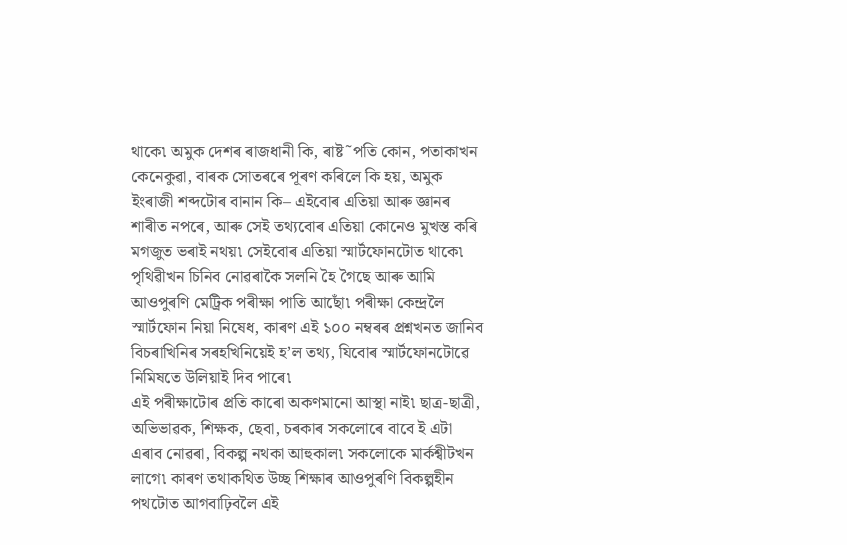থাকে৷ অমুক দেশৰ ৰাজধানী কি, ৰাষ্ট˜পতি কোন, পতাকাখন কেনেকুৱা, বাৰক সোতৰৰে পূৰণ কৰিলে কি হয়, অমুক ইংৰাজী শব্দটোৰ বানান কি– এইবোৰ এতিয়া আৰু জ্ঞানৰ শাৰীত নপৰে, আৰু সেই তথ্যবোৰ এতিয়া কোনেও মুখস্ত কৰি মগজুত ভৰাই নথয়৷ সেইবোৰ এতিয়া স্মাৰ্টফোনটোত থাকে৷ পৃথিৱীখন চিনিব নোৱৰাকৈ সলনি হৈ গৈছে আৰু আমি আওপুৰণি মেট্ৰিক পৰীক্ষা পাতি আছোঁ৷ পৰীক্ষা কেন্দ্ৰলৈ স্মাৰ্টফোন নিয়া নিষেধ, কাৰণ এই ১০০ নম্বৰৰ প্ৰশ্নখনত জানিব বিচৰাখিনিৰ সৰহখিনিয়েই হ’ল তথ্য, যিবোৰ স্মাৰ্টফোনটোৱে নিমিষতে উলিয়াই দিব পাৰে৷
এই পৰীক্ষাটোৰ প্ৰতি কাৰো অকণমানো আস্থা নাই৷ ছাত্ৰ-ছাত্ৰী, অভিভাৱক, শিক্ষক, ছেবা, চৰকাৰ সকলোৰে বাবে ই এটা এৰাব নোৱৰা, বিকল্প নথকা আহুকাল৷ সকলোকে মাৰ্কশ্বীটখন লাগে৷ কাৰণ তথাকথিত উচ্ছ শিক্ষাৰ আওপুৰণি বিকল্পহীন পথটোত আগবাঢ়িবলৈ এই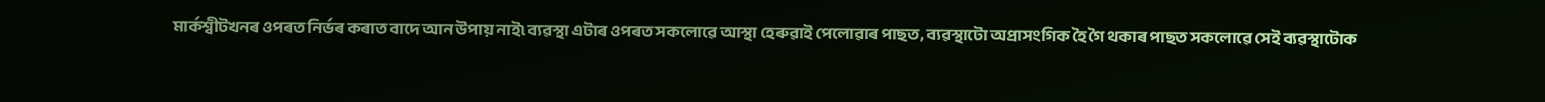মাৰ্কশ্বীটখনৰ ওপৰত নিৰ্ভৰ কৰাত বাদে আন উপায় নাই৷ ব্যৱস্থা এটাৰ ওপৰত সকলোৱে আস্থা হেৰুৱাই পেলোৱাৰ পাছত, ব্যৱস্থাটো অপ্ৰাসংগিক হৈ গৈ থকাৰ পাছত সকলোৱে সেই ব্যৱস্থাটোক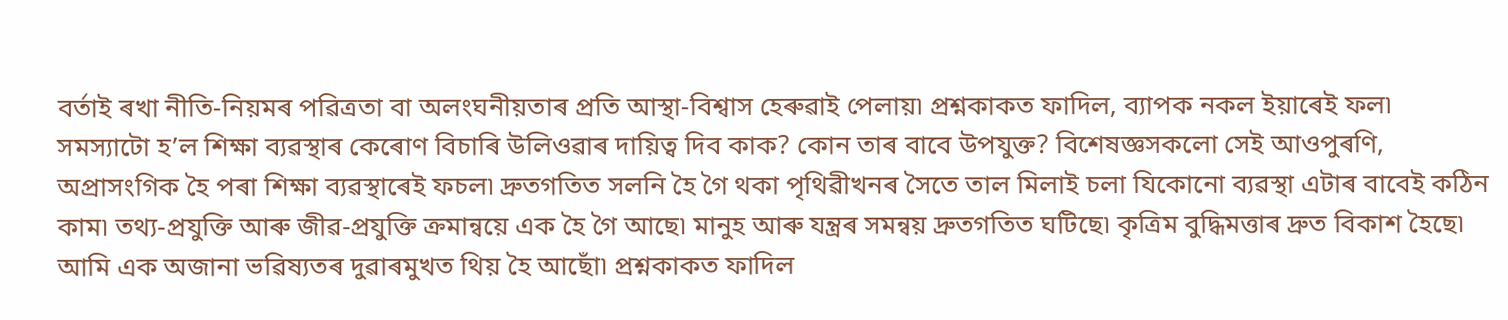বৰ্তাই ৰখা নীতি-নিয়মৰ পৱিত্ৰতা বা অলংঘনীয়তাৰ প্ৰতি আস্থা-বিশ্বাস হেৰুৱাই পেলায়৷ প্ৰশ্নকাকত ফাদিল, ব্যাপক নকল ইয়াৰেই ফল৷
সমস্যাটো হ’ল শিক্ষা ব্যৱস্থাৰ কেৰোণ বিচাৰি উলিওৱাৰ দায়িত্ব দিব কাক? কোন তাৰ বাবে উপযুক্ত? বিশেষজ্ঞসকলো সেই আওপুৰণি, অপ্ৰাসংগিক হৈ পৰা শিক্ষা ব্যৱস্থাৰেই ফচল৷ দ্ৰুতগতিত সলনি হৈ গৈ থকা পৃথিৱীখনৰ সৈতে তাল মিলাই চলা যিকোনো ব্যৱস্থা এটাৰ বাবেই কঠিন কাম৷ তথ্য-প্ৰযুক্তি আৰু জীৱ-প্ৰযুক্তি ক্ৰমান্বয়ে এক হৈ গৈ আছে৷ মানুহ আৰু যন্ত্ৰৰ সমন্বয় দ্ৰুতগতিত ঘটিছে৷ কৃত্ৰিম বুদ্ধিমত্তাৰ দ্ৰুত বিকাশ হৈছে৷ আমি এক অজানা ভৱিষ্যতৰ দুৱাৰমুখত থিয় হৈ আছোঁ৷ প্ৰশ্নকাকত ফাদিল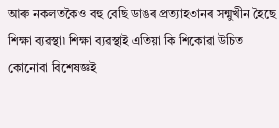আৰু নকলতকৈও বহু বেছি ডাঙৰ প্ৰত্যাহ৩ানৰ সন্মুখীন হৈছে শিক্ষা ব্যৱস্থা৷ শিক্ষা ব্যৱস্থাই এতিয়া কি শিকোৱা উচিত কোনোবা বিশেষজ্ঞই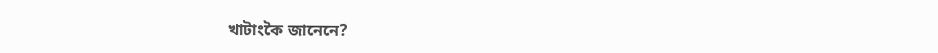খাটাংকৈ জানেনে?